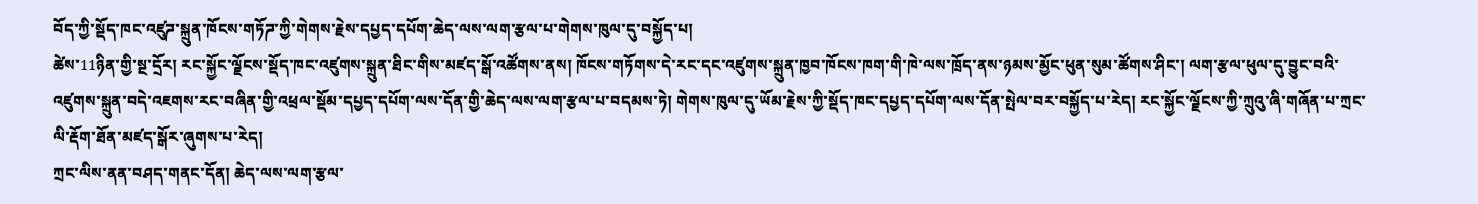བོད་ཀྱི་སྡོད་ཁང་འཛུཌ་སྐྲུན་ཁོངས་གཏོཌ་ཀྱི་གེགས་རྗེས་དཔྱད་དཔོག་ཆེད་ལས་ལག་རྩལ་པ་གེགས་ཁུལ་དུ་བསྐྱོད་པ།
ཚེས་11ཉིན་གྱི་སྔ་དྲོར། རང་སྐྱོང་ལྗོངས་སྡོད་ཁང་འཛུགས་སྐྲུན་ཐིང་གིས་མཛད་སྒོ་འཚོགས་ནས། ཁོངས་གཏོགས་དེ་རང་དང་འཛུགས་སྐྲུན་ཁྱབ་ཁོངས་ཁག་གི་ཁེ་ལས་ཁྲོད་ནས་ཉམས་མྱོང་ཕུན་སུམ་ཚོགས་ཤིང་། ལག་རྩལ་ཕུལ་དུ་བྱུང་བའི་འཛུགས་སྐྲུན་བདེ་འཇགས་རང་བཞིན་གྱི་འཕྲལ་སྡོམ་དཔྱད་དཔོག་ལས་དོན་གྱི་ཆེད་ལས་ལག་རྩལ་པ་བདམས་ཏེ། གེགས་ཁུལ་དུ་ཡོམ་རྗེས་ཀྱི་སྡོད་ཁང་དཔྱད་དཔོག་ལས་དོན་སྤེལ་བར་བསྐྱོད་པ་རེད། རང་སྐྱོང་ལྗོངས་ཀྱི་ཀྲུའུ་ཞི་གཞོན་པ་ཀྲང་ལི་རྡོག་ཐོན་མཛད་སྒོར་ཞུགས་པ་རེད།
ཀྲང་ལིས་ནན་བཤད་གནང་དོན། ཆེད་ལས་ལག་རྩལ་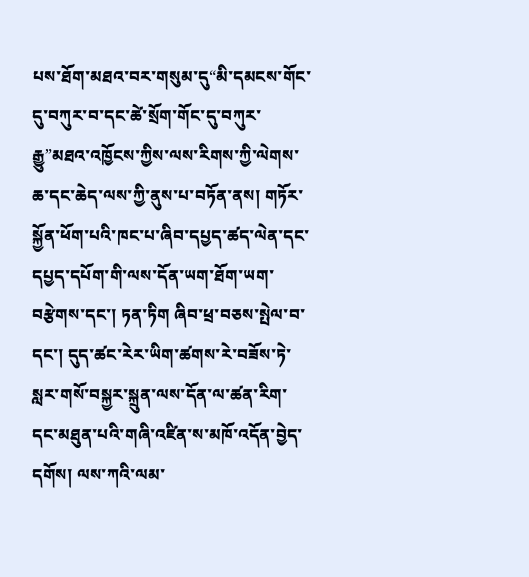པས་ཐོག་མཐའ་བར་གསུམ་དུ“མི་དམངས་གོང་དུ་བཀུར་བ་དང་ཚེ་སྲོག་གོང་དུ་བཀུར་རྒྱུ”མཐའ་འཁྱོངས་ཀྱིས་ལས་རིགས་ཀྱི་ལེགས་ཆ་དང་ཆེད་ལས་ཀྱི་ནུས་པ་བཏོན་ནས། གཏོར་སྐྱོན་ཕོག་པའི་ཁང་པ་ཞིབ་དཔྱད་ཚད་ལེན་དང་དཔྱད་དཔོག་གི་ལས་དོན་ཡག་ཐོག་ཡག་བརྩེགས་དང་། ཏན་ཏིག ཞིབ་ཕྲ་བཅས་སྤེལ་བ་དང་། དུད་ཚང་རེར་ཡིག་ཚགས་རེ་བཟོས་ཏེ་སླར་གསོ་བསྐྱར་སྐྲུན་ལས་དོན་ལ་ཚན་རིག་དང་མཐུན་པའི་གཞི་འཛིན་ས་མཁོ་འདོན་བྱེད་དགོས། ལས་ཀའི་ལམ་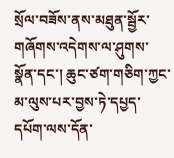སྲོལ་བཟོས་ནས་མཐུན་སྦྱོར་གཞོགས་འདེགས་ལ་ཤུགས་སྣོན་དང་། ཆུང་ཙག་གཅིག་ཀྱང་མ་ལུས་པར་བྱས་ཏེ་དཔྱད་དཔོག་ལས་དོན་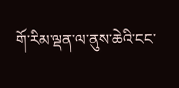གོ་རིམ་ལྡན་ལ་ནུས་ཆེའི་ངང་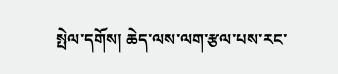སྤེལ་དགོས། ཆེད་ལས་ལག་རྩལ་པས་རང་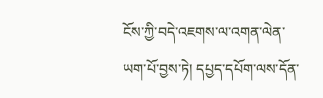ངོས་ཀྱི་བདེ་འཇགས་ལ་འགན་ལེན་ཡག་པོ་བྱས་ཏེ། དཔྱད་དཔོག་ལས་དོན་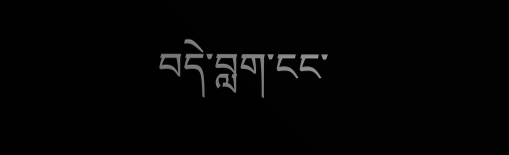བདེ་བླག་ངང་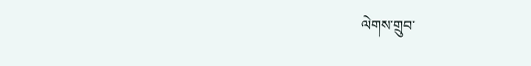ལེགས་གྲུབ་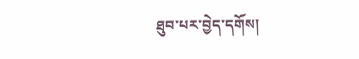ཐུབ་པར་བྱེད་དགོས།